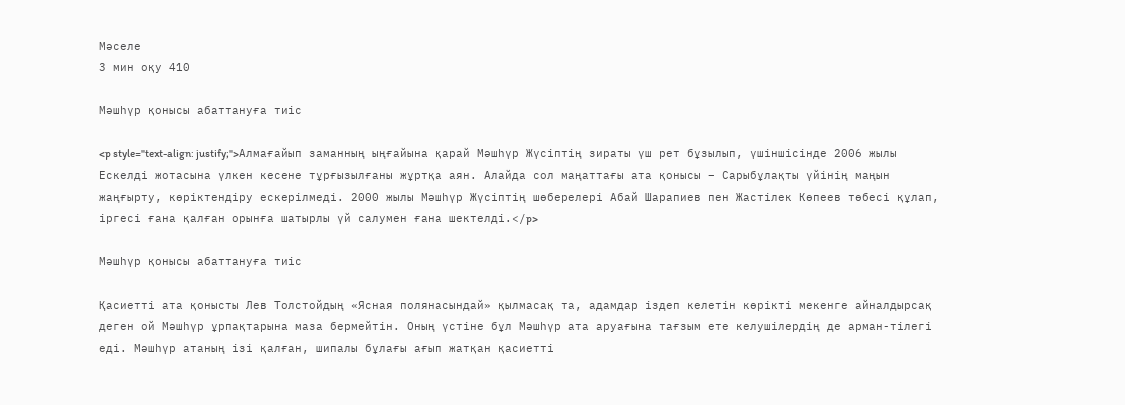Мәселе
3 мин оқу 410

Мәшһүр қонысы абаттануға тиіс

<p style="text-align: justify;">Алмағайып заманның ыңғайына қарай Мәшһүр Жүсіптің зираты үш рет бұзылып, үшіншісінде 2006 жылы Ескелді жотасына үлкен кесене тұрғызылғаны жұртқа аян. Алайда сол маңаттағы ата қонысы – Сарыбұлақты үйінің маңын жаңғырту, көріктендіру ескерілмеді. 2000 жылы Мәшһүр Жүсіптің шөберелері Абай Шарапиев пен Жастілек Көпеев төбесі құлап, іргесі ғана қалған орынға шатырлы үй салумен ғана шектелді.</p>

Мәшһүр қонысы абаттануға тиіс

Қасиетті ата қонысты Лев Толстойдың «Ясная полянасындай» қылмасақ та, адамдар іздеп келетін көрікті мекенге айналдырсақ деген ой Мәшһүр ұрпақтарына маза бермейтін. Оның үстіне бұл Мәшһүр ата аруағына тағзым ете келушілердің де арман-тілегі еді. Мәшһүр атаның ізі қалған, шипалы бұлағы ағып жатқан қасиетті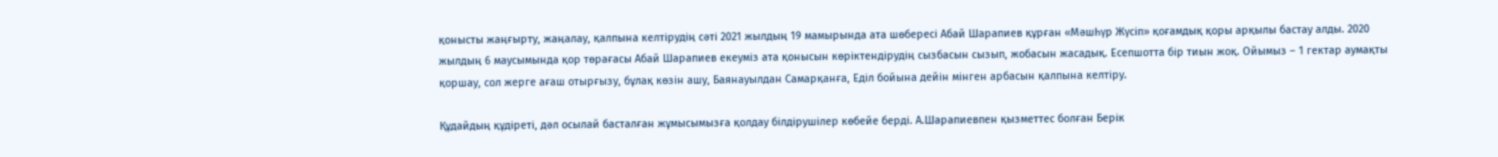қонысты жаңғырту, жаңалау, қалпына келтірудің сәті 2021 жылдың 19 мамырында ата шөбересі Абай Шарапиев құрған «Мәшһүр Жүсіп» қоғамдық қоры арқылы бастау алды. 2020 жылдың 6 маусымында қор төрағасы Абай Шарапиев екеуміз ата қонысын көріктендірудің сызбасын сызып, жобасын жасадық. Есепшотта бір тиын жоқ. Ойымыз – 1 гектар аумақты қоршау, сол жерге ағаш отырғызу, бұлақ көзін ашу, Баянауылдан Самарқанға, Еділ бойына дейін мінген арбасын қалпына келтіру.

Құдайдың құдіреті, дәл осылай басталған жұмысымызға қолдау білдірушілер көбейе берді. А.Шарапиевпен қызметтес болған Берік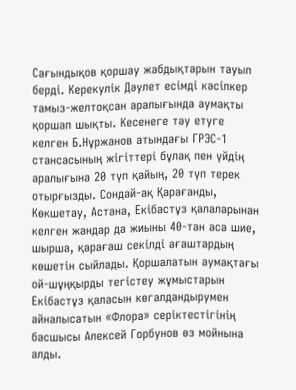Сағындықов қоршау жабдықтарын тауып берді. Керекулік Дәулет есімді кәсіпкер тамыз-желтоқсан аралығында аумақты қоршап шықты. Кесенеге тәу етуге келген Б.Нұржанов атындағы ГРЭС-1 стансасының жігіттері бұлақ пен үйдің аралығына 20 түп қайың, 20 түп терек отырғызды. Сондай-ақ Қарағанды, Көкшетау, Астана, Екібастұз қалаларынан келген жандар да жиыны 40-тан аса шие, шырша, қарағаш секілді ағаштардың көшетін сыйлады. Қоршалатын аумақтағы ой-шұңқырды тегістеу жұмыстарын Екібастұз қаласын көгалдандырумен айналысатын «Флора» серіктестігінің басшысы Алексей Горбунов өз мойнына алды.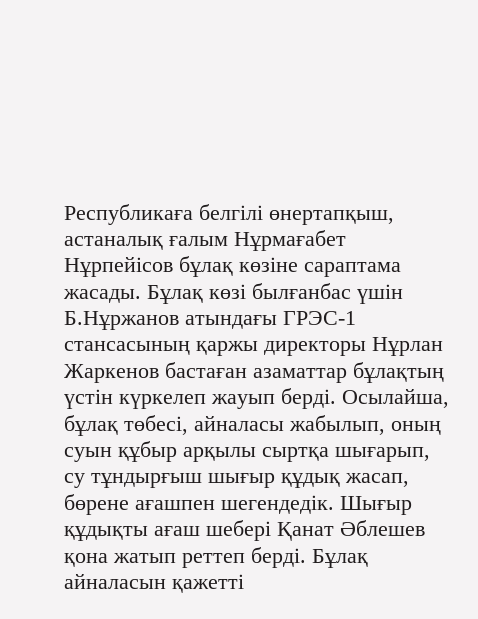Республикаға белгілі өнертапқыш, астаналық ғалым Нұрмағабет Нұрпейісов бұлақ көзіне сараптама жасады. Бұлақ көзі былғанбас үшін Б.Нұржанов атындағы ГРЭС-1 стансасының қаржы директоры Нұрлан Жаркенов бастаған азаматтар бұлақтың үстін күркелеп жауып берді. Осылайша, бұлақ төбесі, айналасы жабылып, оның суын құбыр арқылы сыртқа шығарып, су тұндырғыш шығыр құдық жасап, бөрене ағашпен шегендедік. Шығыр құдықты ағаш шебері Қанат Әблешев қона жатып реттеп берді. Бұлақ айналасын қажетті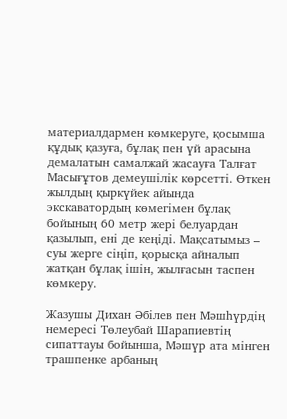материалдармен көмкеруге, қосымша құдық қазуға, бұлақ пен үй арасына демалатын самалжай жасауға Талғат Масығұтов демеушілік көрсетті. Өткен жылдың қыркүйек айында экскаватордың көмегімен бұлақ бойының 60 метр жері белуардан қазылып, ені де кеңіді. Мақсатымыз – суы жерге сіңіп, қорысқа айналып жатқан бұлақ ішін, жылғасын таспен көмкеру.

Жазушы Дихан Әбілев пен Мәшһүрдің немересі Төлеубай Шарапиевтің сипаттауы бойынша, Мәшүр ата мінген трашпенке арбаның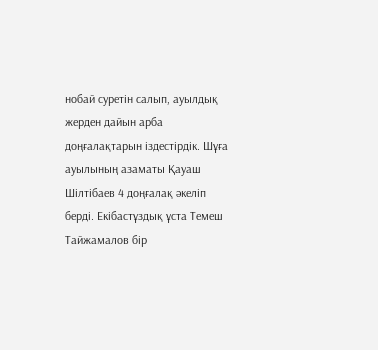нобай суретін салып, ауылдық жерден дайын арба доңғалақтарын іздестірдік. Шұға ауылының азаматы Қауаш Шілтібаев 4 доңғалақ әкеліп берді. Екібастұздық ұста Темеш Тайжамалов бір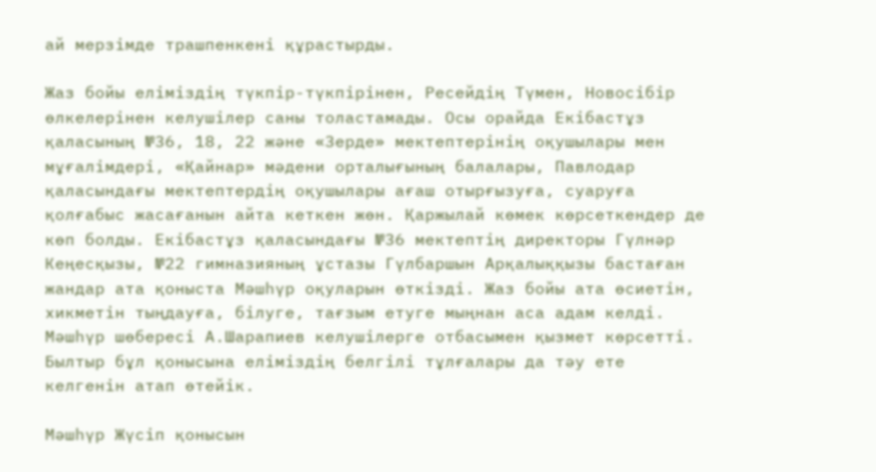ай мерзімде трашпенкені құрастырды.

Жаз бойы еліміздің түкпір-түкпірінен, Ресейдің Түмен, Новосібір өлкелерінен келушілер саны толастамады. Осы орайда Екібастұз қаласының №36, 18, 22 және «Зерде» мектептерінің оқушылары мен мұғалімдері, «Қайнар» мәдени орталығының балалары, Павлодар қаласындағы мектептердің оқушылары ағаш отырғызуға, суаруға қолғабыс жасағанын айта кеткен жөн. Қаржылай көмек көрсеткендер де көп болды. Екібастұз қаласындағы №36 мектептің директоры Гүлнәр Кеңесқызы, №22 гимназияның ұстазы Гүлбаршын Арқалыққызы бастаған жандар ата қоныста Мәшһүр оқуларын өткізді. Жаз бойы ата өсиетін, хикметін тыңдауға, білуге, тағзым етуге мыңнан аса адам келді. Мәшһүр шөбересі А.Шарапиев келушілерге отбасымен қызмет көрсетті. Былтыр бұл қонысына еліміздің белгілі тұлғалары да тәу ете келгенін атап өтейік.

Мәшһүр Жүсіп қонысын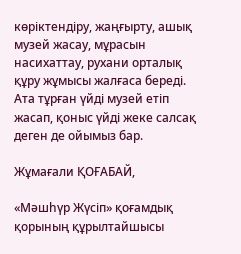көріктендіру, жаңғырту, ашық музей жасау, мұрасын насихаттау, рухани орталық құру жұмысы жалғаса береді. Ата тұрған үйді музей етіп жасап, қоныс үйді жеке салсақ деген де ойымыз бар.

Жұмағали ҚОҒАБАЙ,

«Мәшһүр Жүсіп» қоғамдық қорының құрылтайшысы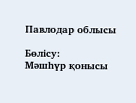Павлодар облысы

Бөлісу:
Мәшһүр қонысы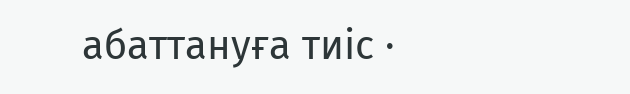абаттануға тиіс ·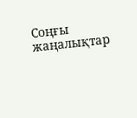Соңғы жаңалықтар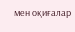мен оқиғалар